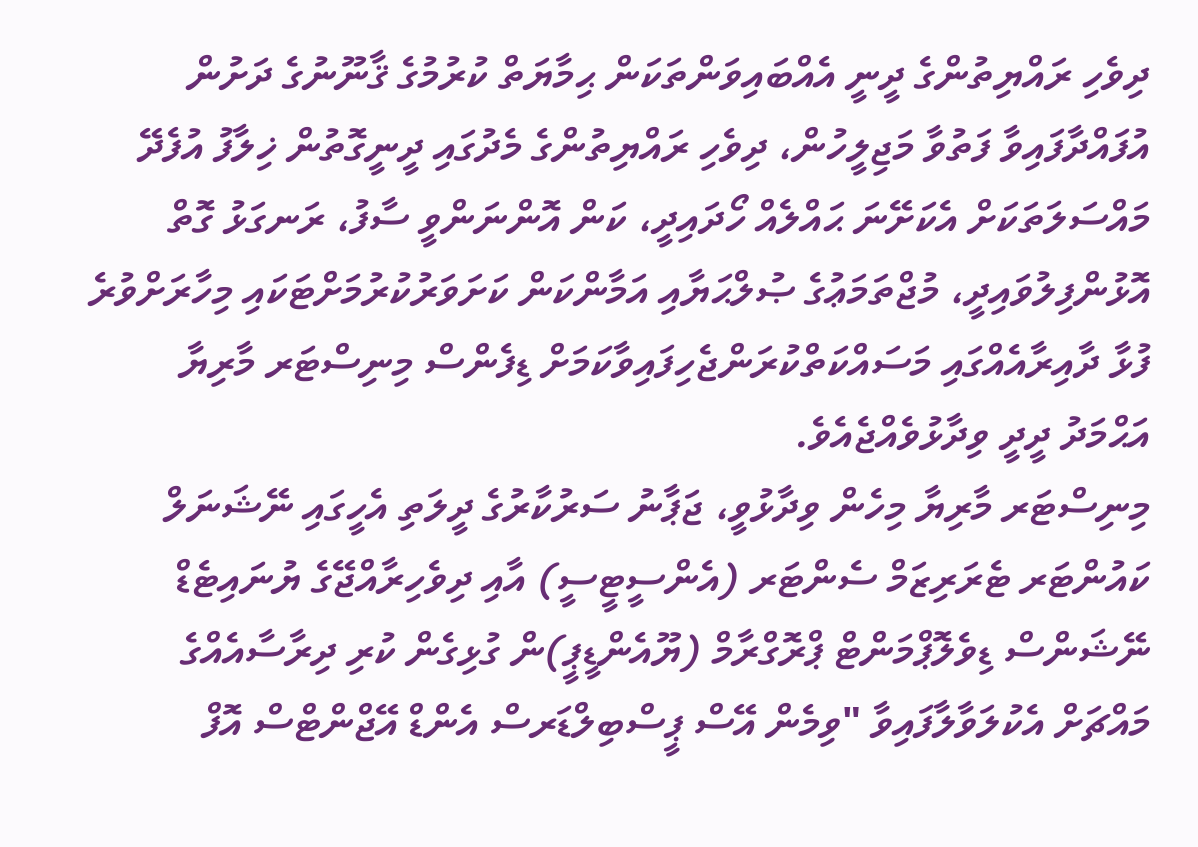ދިވެހި ރައްޔިތުންގެ ދީނީ އެއްބައިވަންތަކަން ޙިމާޔަތް ކުރުމުގެ ޤާނޫނުގެ ދަށުން އުފައްދާފައިވާ ފަތުވާ މަޖިލީހުން، ދިވެހި ރައްޔިތުންގެ މެދުގައި ދީނީގޮތުން ޚިލާފު އުފެދޭ މައްސަލަތަކަށް އެކަށޭނަ ޙައްލެއް ހޯދައިދީ، ކަން އޮންނަންވީ ސާފު، ރަނގަޅު ގޮތް އޮޅުންފިލުވައިދީ، މުޖްތަމަޢުގެ ޞުލްޙަޔާއި އަމާންކަން ކަށަވަރުކުރުމަށްޓަކައި މިހާރަށްވުރެ ފުޅާ ދާއިރާއެއްގައި މަސައްކަތްކުރަންޖެހިފައިވާކަމަށް ޑިފެންސް މިނިސްޓަރ މާރިޔާ އަޙްމަދު ދީދީ ވިދާޅުވެއްޖެއެވެ.
މިނިސްޓަރ މާރިޔާ މިހެން ވިދާޅުވީ، ޖަޕާނު ސަރުކާރުގެ ދީލަތި އެހީގައި ނޭޝަނަލް ކައުންޓަރ ޓެރަރިޒަމް ސެންޓަރ (އެންސީޓީސީ) އާއި ދިވެހިރާއްޖޭގެ ޔުނައިޓެޑް ނޭޝަންސް ޑިވެލޮޕްމަންޓް ޕްރޮގްރާމް (ޔޫއެންޑީޕީ)ން ގުޅިގެން ކުރި ދިރާސާއެއްގެ މައްޗަށް އެކުލަވާލާފައިވާ "ވިމެން އޭސް ޕީސްބިލްޑަރސް އެންޑް އޭޖްންޓްސް އޮފް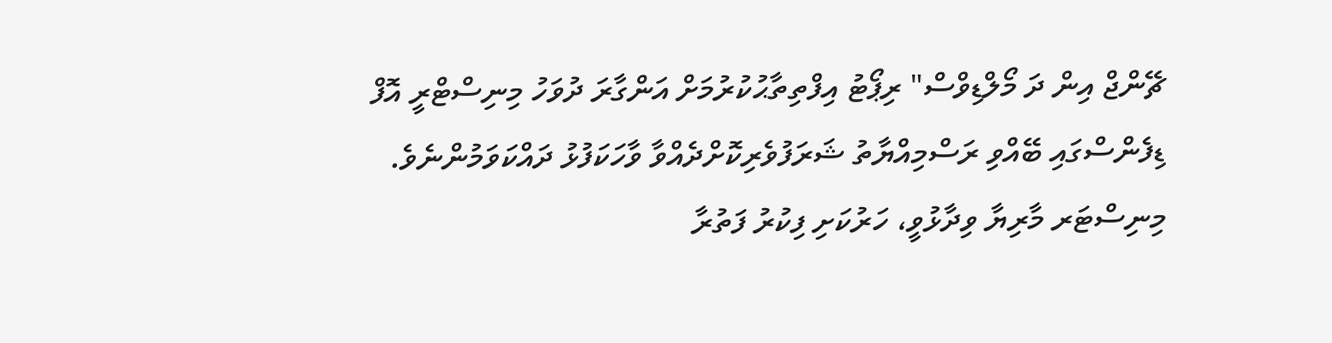ޗޭންޖް އިން ދަ މޯލްޑިވްސް" ރިޕޯޓު އިފްތިތާޙުކުރުމަށް އަންގާރަ ދުވަހު މިނިސްޓްރީ އޮފް ޑިފެންސްގައި ބޭއްވި ރަސްމިއްޔާތު ޝަރަފުވެރިކޮށްދެއްވާ ވާހަކަފުޅު ދައްކަވަމުންނެވެ.
މިނިސްޓަރ މާރިޔާ ވިދާޅުވީ، ހަރުކަށި ފިކުރު ފަތުރާ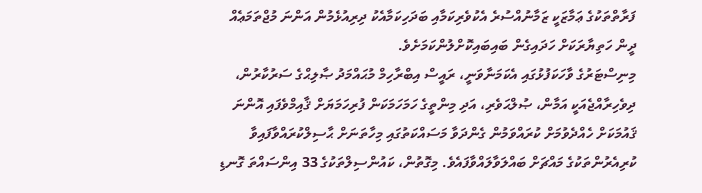ފަރާތްތަކުގެ ޢަމާޒަކީ ޒަމާނުއްސުރެ އެކުވެރިކަމާއި ބަދަހިކަމާއެކު ދިރިއުޅެމުން އަންނަ މުޖްތަމަޢެއް ދީން ހަތިޔާރަކަށް ހަދައިގެން ބައިބައިކޮށްލުންކަމަށެވެ.
މިނިސްޓަރުގެ ވާހަކަފުޅުގައި އެކަމަނާވަނީ، ރައީސް އިބްރާހިމް މުޙައްމަދު ޞާލިޙްގެ ސަރުކާރުން، ދިވެހިރާއްޖެއަކީ އަމާން، ޞުލްޙަވެރި، އަދި މިންތީގެ ހަމަހަމަކަން ފުރިހަމަޔަށް ޤާއިމްވެފައި އޮންނަ ޤައުމަކަށް ހެއްދެވުމަށް ކުރައްވަމުން ގެންދަވާ މަސައްކަތުގައި މިހާތަނަށް ޙާސިލްކުރައްވާފައިވާ ކުރިއެރުންތަކުގެ މައްޗަށް ބައްލަވާލައްވާފައެވެ. މިގޮތުން، ކައުންސިލްތަކުގެ 33 އިންސައްތަ ގޮނޑި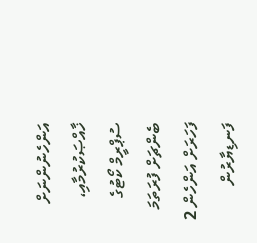އަންހެނުންނަށް ޚާއްޞަކުރުމާއި، ސުޕްރީމް ކޯޓުގެ ބެންޗަށް ފުރަތަމަ ފަހަރަށް އަންހެން 2 ފަނޑިޔާރުން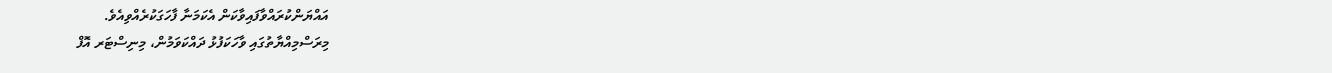އައްޔަންކުރައްވާފައިވާކަން އެކަމަނާ ފާހަގަކުރެއްވިއެވެ.
މިރަސްމިއްޔާތުގައި ވާހަކަފުޅު ދައްކަވަމުން، މިނިސްޓަރ އޮފް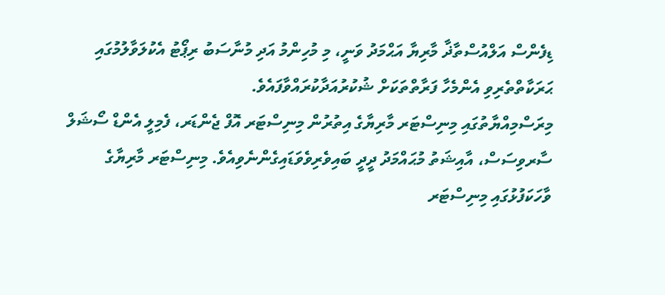ޑިފެންސް އަލްއުސްތާޛާ މާރިޔާ އަޙްމަދު ވަނީ، މި މުހިންމު އަދި މުނާސަބު ރިޕޯޓު އެކުލަވާލުމުގައި ޙަރަކާތްތެރިވި އެންމެހާ ފަރާތްތަކަށް ޝުކުރުއަދާކުރައްވާފައެވެ.
މިރަސްމިއްޔާތުގައި މިނިސްޓަރ މާރިޔާގެ އިތުރުން މިނިސްޓަރ އޮފް ޖެންޑަރ، ފެމިލީ އެންޑް ސޯޝަލް ސާރވިސަސް، އާއިޝަތު މުޙައްމަދު ދީދީ ބައިވެރިވެވަޑައިގެންނެވިއެވެ. މިނިސްޓަރ މާރިޔާގެ ވާހަކަފުޅުގައި މިނިސްޓަރ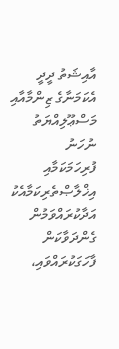އާއިޝަތު ދީދީ އެކަމަނާގެ ޒިންމާއާއި މަސްޢޫލިއްޔަތު ނުހަނު ފުރިހަމަކަމާއި އިޚްލާޞްތެރިކަމާއެކު އަދާކުރައްވަމުން ގެންދަވާކަން ފާހަގަކުރައްވައި،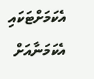އެކަމަށްޓަކައި އެކަމަނާއަށް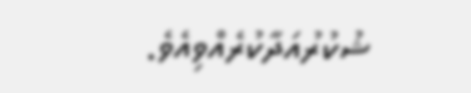ޝުކުރުއަދާކުރެއްވިއެވެ.